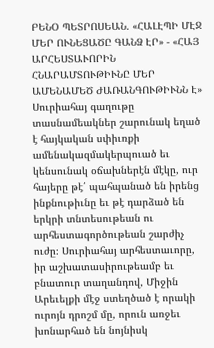ԲԵՆՕ ՊԵՏՐՈՍԵԱՆ. «ՀԱԼԷՊԻ ՄԷՋ ՄԵՐ ՈՒՆԵՑԱԾԸ ԳԱՆՁ ԷՐ» - «ՀԱՅ ԱՐՀԵՍՏԱՒՈՐԻՆ ՀՆԱՐԱՄՏՈՒԹԻՒՆԸ ՄԵՐ ԱՄԵՆԱՄԵԾ ԺԱՌԱՆԳՈՒԹԻՒՆՆ Է»
Սուրիահայ գաղութը տասնամեակներ շարունակ եղած է հայկական սփիւռքի ամենակազմակերպուած եւ կենսունակ օճախներէն մէկը, ուր հայերը թէ՛ պահպանած են իրենց ինքնութիւնը եւ թէ դարձած են երկրի տնտեսութեան ու արհեստագործութեան շարժիչ ուժը։ Սուրիահայ արհեստաւորը, իր աշխատասիրութեամբ եւ բնատուր տաղանդով, Միջին Արեւելքի մէջ ստեղծած է որակի ուրոյն դրոշմ մը, որուն առջեւ խոնարհած են նոյնիսկ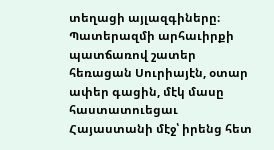տեղացի այլազգիները։
Պատերազմի արհաւիրքի պատճառով շատեր հեռացան Սուրիայէն, օտար ափեր գացին, մէկ մասը հաստատուեցաւ Հայաստանի մէջ՝ իրենց հետ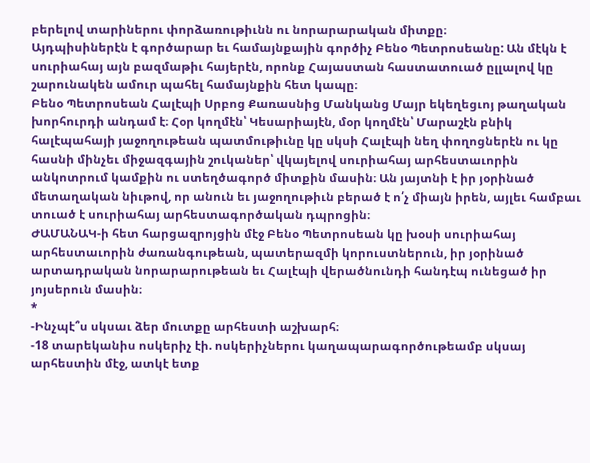բերելով տարիներու փորձառութիւնն ու նորարարական միտքը։
Այդպիսիներէն է գործարար եւ համայնքային գործիչ Բենօ Պետրոսեանը: Ան մէկն է սուրիահայ այն բազմաթիւ հայերէն, որոնք Հայաստան հաստատուած ըլլալով կը շարունակեն ամուր պահել համայնքին հետ կապը։
Բենօ Պետրոսեան Հալէպի Սրբոց Քառասնից Մանկանց Մայր եկեղեցւոյ թաղական խորհուրդի անդամ է։ Հօր կողմէն՝ Կեսարիայէն, մօր կողմէն՝ Մարաշէն բնիկ հալէպահայի յաջողութեան պատմութիւնը կը սկսի Հալէպի նեղ փողոցներէն ու կը հասնի մինչեւ միջազգային շուկաներ՝ վկայելով սուրիահայ արհեստաւորին անկոտրում կամքին ու ստեղծագործ միտքին մասին։ Ան յայտնի է իր յօրինած մետաղական նիւթով, որ անուն եւ յաջողութիւն բերած է ո՛չ միայն իրեն, այլեւ համբաւ տուած է սուրիահայ արհեստագործական դպրոցին։
ԺԱՄԱՆԱԿ-ի հետ հարցազրոյցին մէջ Բենօ Պետրոսեան կը խօսի սուրիահայ արհեստաւորին ժառանգութեան, պատերազմի կորուստներուն, իր յօրինած արտադրական նորարարութեան եւ Հալէպի վերածնունդի հանդէպ ունեցած իր յոյսերուն մասին։
*
-Ինչպէ՞ս սկսաւ ձեր մուտքը արհեստի աշխարհ։
-18 տարեկանիս ոսկերիչ էի. ոսկերիչներու կաղապարագործութեամբ սկսայ արհեստին մէջ, ատկէ ետք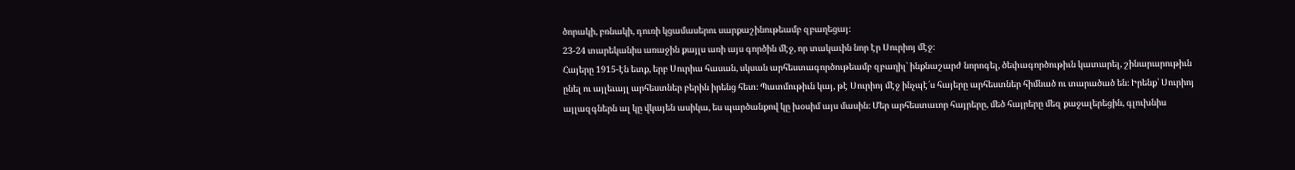ծորակի, բռնակի, դուռի կցամասերու սարքաշինութեամբ զբաղեցայ։
23-24 տարեկանիս առաջին քայլս առի այս գործին մէջ, որ տակաւին նոր էր Սուրիոյ մէջ։
Հայերը 1915-էն ետք, երբ Սուրիա հասան, սկսան արհեստագործութեամբ զբաղիլ՝ ինքնաշարժ նորոգել, ծեփագործութիւն կատարել, շինարարութիւն ընել ու այլեւայլ արհեստներ բերին իրենց հետ։ Պատմութիւն կայ, թէ Սուրիոյ մէջ ինչպէ՛ս հայերը արհեստներ հիմնած ու տարածած են։ Իրենք՝ Սուրիոյ այլազգներն ալ կը վկայեն ասիկա, ես պարծանքով կը խօսիմ այս մասին։ Մեր արհեստաւոր հայրերը, մեծ հայրերը մեզ քաջալերեցին, գլուխնիս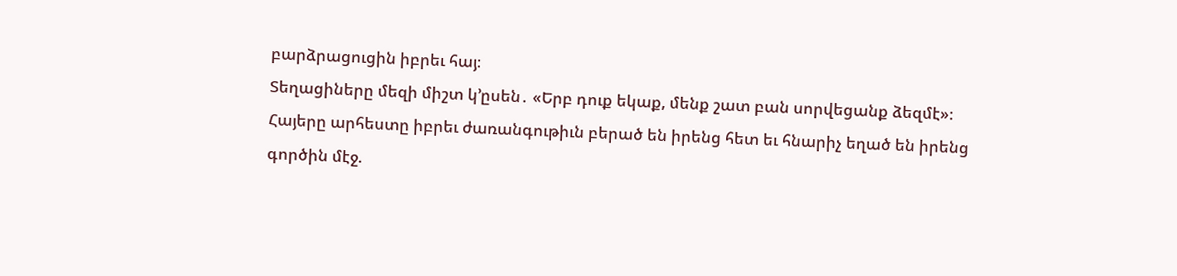բարձրացուցին իբրեւ հայ։
Տեղացիները մեզի միշտ կ՚ըսեն․ «Երբ դուք եկաք, մենք շատ բան սորվեցանք ձեզմէ»։
Հայերը արհեստը իբրեւ ժառանգութիւն բերած են իրենց հետ եւ հնարիչ եղած են իրենց գործին մէջ.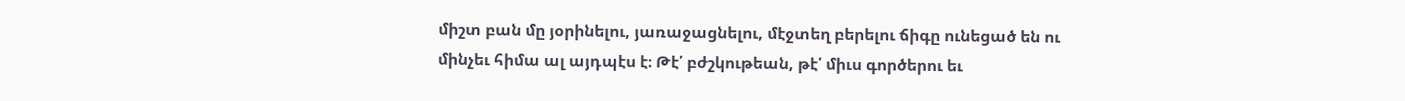միշտ բան մը յօրինելու, յառաջացնելու, մէջտեղ բերելու ճիգը ունեցած են ու մինչեւ հիմա ալ այդպէս է։ Թէ՛ բժշկութեան, թէ՛ միւս գործերու եւ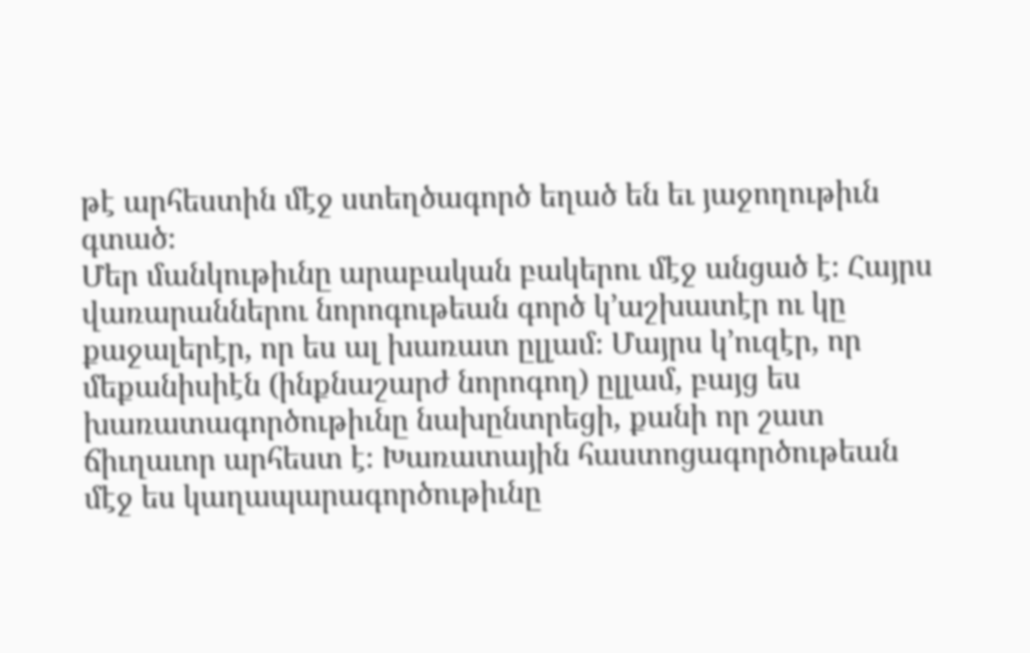թէ արհեստին մէջ ստեղծագործ եղած են եւ յաջողութիւն գտած։
Մեր մանկութիւնը արաբական բակերու մէջ անցած է։ Հայրս վառարաններու նորոգութեան գործ կ՚աշխատէր ու կը քաջալերէր, որ ես ալ խառատ ըլլամ։ Մայրս կ՚ուզէր, որ մեքանիսիէն (ինքնաշարժ նորոգող) ըլլամ, բայց ես խառատագործութիւնը նախընտրեցի, քանի որ շատ ճիւղաւոր արհեստ է։ Խառատային հաստոցագործութեան մէջ ես կաղապարագործութիւնը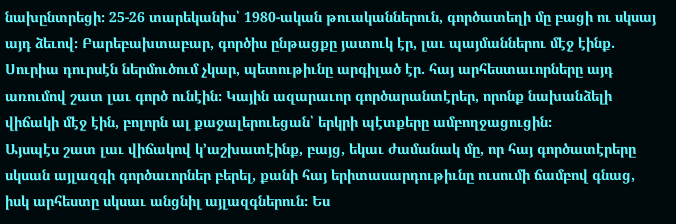նախընտրեցի։ 25-26 տարեկանիս՝ 1980-ական թուականներուն, գործատեղի մը բացի ու սկսայ այդ ձեւով։ Բարեբախտաբար, գործիս ընթացքը յատուկ էր, լաւ պայմաններու մէջ էինք. Սուրիա դուրսէն ներմուծում չկար, պետութիւնը արգիլած էր. հայ արհեստաւորները այդ առումով շատ լաւ գործ ունէին։ Կային ազարաւոր գործարանտէրեր, որոնք նախանձելի վիճակի մէջ էին, բոլորն ալ քաջալերուեցան՝ երկրի պէտքերը ամբողջացուցին։
Այսպէս շատ լաւ վիճակով կ՚աշխատէինք, բայց, եկաւ ժամանակ մը, որ հայ գործատէրերը սկսան այլազգի գործաւորներ բերել, քանի հայ երիտասարդութիւնը ուսումի ճամբով գնաց, իսկ արհեստը սկսաւ անցնիլ այլազգներուն։ Ես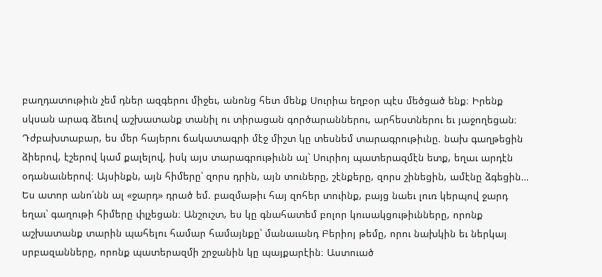բաղդատութիւն չեմ դներ ազգերու միջեւ, անոնց հետ մենք Սուրիա եղբօր պէս մեծցած ենք։ Իրենք սկսան արագ ձեւով աշխատանք տանիլ ու տիրացան գործարաններու, արհեստներու եւ յաջողեցան։ Դժբախտաբար, ես մեր հայերու ճակատագրի մէջ միշտ կը տեսնեմ տարագրութիւնը. նախ գաղթեցին ձիերով, էշերով կամ քալելով, իսկ այս տարագրութիւնն ալ՝ Սուրիոյ պատերազմէն ետք, եղաւ արդէն օդանաւներով։ Այսինքն, այն հիմերը՝ զորս դրին, այն տուները, շէնքերը, զորս շինեցին, ամէնը ձգեցին… Ես ատոր անո՛ւնն ալ «ջարդ» դրած եմ. բազմաթիւ հայ զոհեր տուինք, բայց նաեւ լուռ կերպով ջարդ եղաւ՝ գաղութի հիմերը փլչեցան։ Անշուշտ, ես կը գնահատեմ բոլոր կուսակցութիւնները, որոնք աշխատանք տարին պահելու համար համայնքը՝ մանաւանդ Բերիոյ թեմը, որու նախկին եւ ներկայ սրբազանները, որոնք պատերազմի շրջանին կը պայքարէին։ Աստուած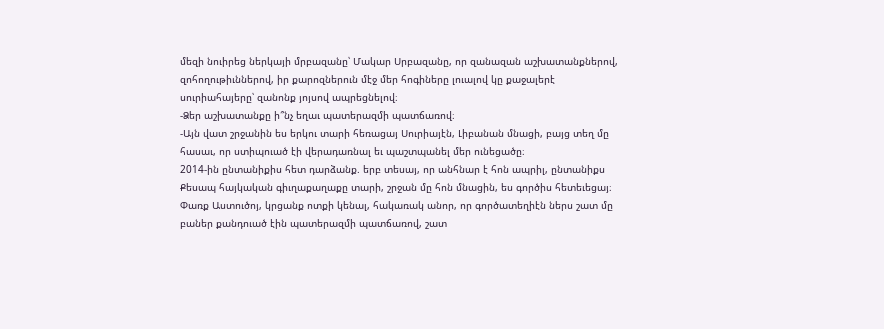մեզի նուիրեց ներկայի մրբազանը՝ Մակար Սրբազանը, որ զանազան աշխատանքներով, զոհողութիւններով, իր քարոզներուն մէջ մեր հոգիները լուալով կը քաջալերէ սուրիահայերը՝ զանոնք յոյսով ապրեցնելով։
-Ձեր աշխատանքը ի՞նչ եղաւ պատերազմի պատճառով։
-Այն վատ շրջանին ես երկու տարի հեռացայ Սուրիայէն, Լիբանան մնացի, բայց տեղ մը հասաւ, որ ստիպուած էի վերադառնալ եւ պաշտպանել մեր ունեցածը։
2014-ին ընտանիքիս հետ դարձանք. երբ տեսայ, որ անհնար է հոն ապրիլ, ընտանիքս Քեսապ հայկական գիւղաքաղաքը տարի, շրջան մը հոն մնացին, ես գործիս հետեւեցայ։ Փառք Աստուծոյ, կրցանք ոտքի կենալ, հակառակ անոր, որ գործատեղիէն ներս շատ մը բաներ քանդուած էին պատերազմի պատճառով, շատ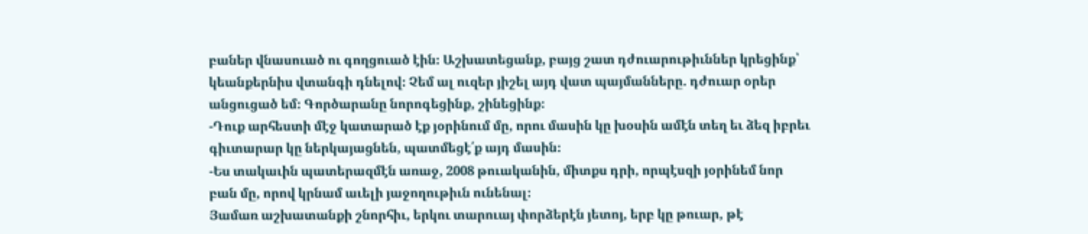բաներ վնասուած ու գողցուած էին։ Աշխատեցանք, բայց շատ դժուարութիւններ կրեցինք՝ կեանքերնիս վտանգի դնելով։ Չեմ ալ ուզեր յիշել այդ վատ պայմանները. դժուար օրեր անցուցած եմ։ Գործարանը նորոգեցինք, շինեցինք։
-Դուք արհեստի մէջ կատարած էք յօրինում մը, որու մասին կը խօսին ամէն տեղ եւ ձեզ իբրեւ գիւտարար կը ներկայացնեն, պատմեցէ՛ք այդ մասին։
-Ես տակաւին պատերազմէն առաջ, 2008 թուականին, միտքս դրի, որպէսզի յօրինեմ նոր բան մը, որով կրնամ աւելի յաջողութիւն ունենալ։
Յամառ աշխատանքի շնորհիւ, երկու տարուայ փորձերէն յետոյ, երբ կը թուար, թէ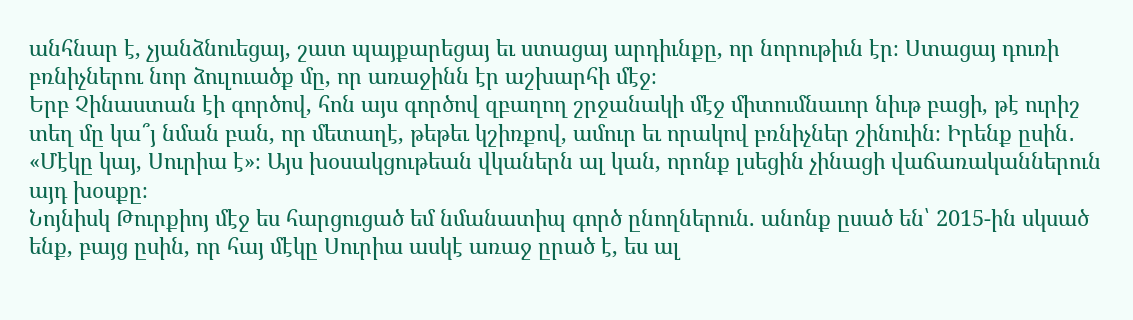անհնար է, չյանձնուեցայ, շատ պայքարեցայ եւ ստացայ արդիւնքը, որ նորութիւն էր։ Ստացայ դուռի բռնիչներու նոր ձուլուածք մը, որ առաջինն էր աշխարհի մէջ։
Երբ Չինաստան էի գործով, հոն այս գործով զբաղող շրջանակի մէջ միտումնաւոր նիւթ բացի, թէ ուրիշ տեղ մը կա՞յ նման բան, որ մետաղէ, թեթեւ կշիռքով, ամուր եւ որակով բռնիչներ շինուին։ Իրենք ըսին․ «Մէկը կայ, Սուրիա է»։ Այս խօսակցութեան վկաներն ալ կան, որոնք լսեցին չինացի վաճառականներուն այդ խօսքը։
Նոյնիսկ Թուրքիոյ մէջ ես հարցուցած եմ նմանատիպ գործ ընողներուն. անոնք ըսած են՝ 2015-ին սկսած ենք, բայց ըսին, որ հայ մէկը Սուրիա ասկէ առաջ ըրած է, ես ալ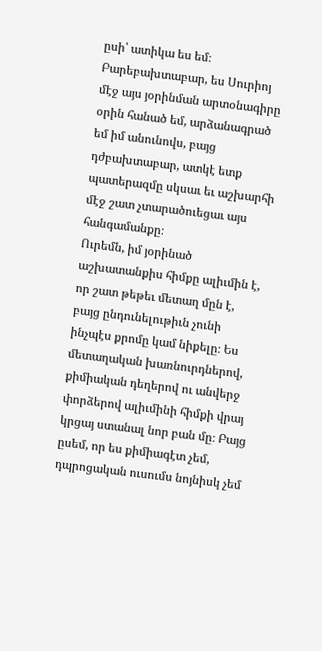ըսի՝ ատիկա ես եմ։ Բարեբախտաբար, ես Սուրիոյ մէջ այս յօրինման արտօնագիրը օրին հանած եմ, արձանագրած եմ իմ անունովս, բայց դժբախտաբար, ատկէ ետք պատերազմը սկսաւ եւ աշխարհի մէջ շատ չտարածուեցաւ այս հանգամանքը։
Ուրեմն, իմ յօրինած աշխատանքիս հիմքը ալիւմին է, որ շատ թեթեւ մետաղ մըն է, բայց ընդունելութիւն չունի ինչպէս քրոմը կամ նիքելը։ Ես մետաղական խառնուրդներով, քիմիական դեղերով ու անվերջ փորձերով ալիւմինի հիմքի վրայ կրցայ ստանալ նոր բան մը։ Բայց ըսեմ, որ ես քիմիագէտ չեմ, դպրոցական ուսումս նոյնիսկ չեմ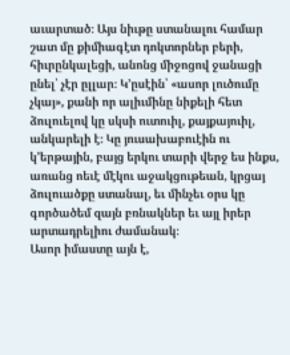աւարտած։ Այս նիւթը ստանալու համար շատ մը քիմիագէտ դոկտորներ բերի, հիւրընկալեցի, անոնց միջոցով ջանացի ընել՝ չէր ըլլար։ Կ՚ըսէին՝ «ասոր լուծումը չկայ», քանի որ ալիւմինը նիքելի հետ ձուլուելով կը սկսի ուտուիլ, քայքայուիլ, անկարելի է։ Կը յուսախաբուէին ու կ՚երթային, բայց երկու տարի վերջ ես ինքս, առանց ոեւէ մէկու աջակցութեան, կրցայ ձուլուածքը ստանալ, եւ մինչեւ օրս կը գործածեմ զայն բռնակներ եւ այլ իրեր արտադրելիու ժամանակ։
Ասոր իմաստը այն է,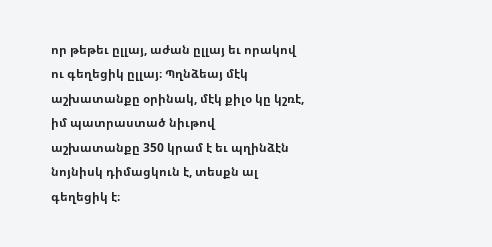որ թեթեւ ըլլայ, աժան ըլլայ եւ որակով ու գեղեցիկ ըլլայ։ Պղնձեայ մէկ աշխատանքը օրինակ, մէկ քիլօ կը կշռէ, իմ պատրաստած նիւթով աշխատանքը 350 կրամ է եւ պղինձէն նոյնիսկ դիմացկուն է, տեսքն ալ գեղեցիկ է։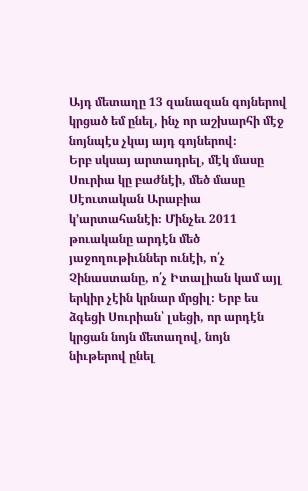Այդ մետաղը 13 զանազան գոյներով կրցած եմ ընել, ինչ որ աշխարհի մէջ նոյնպէս չկայ այդ գոյներով։
Երբ սկսայ արտադրել, մէկ մասը Սուրիա կը բաժնէի, մեծ մասը Սէուտական Արաբիա կ՚արտահանէի։ Մինչեւ 2011 թուականը արդէն մեծ յաջողութիւններ ունէի, ո՛չ Չինաստանը, ո՛չ Իտալիան կամ այլ երկիր չէին կրնար մրցիլ։ Երբ ես ձգեցի Սուրիան՝ լսեցի, որ արդէն կրցան նոյն մետաղով, նոյն նիւթերով ընել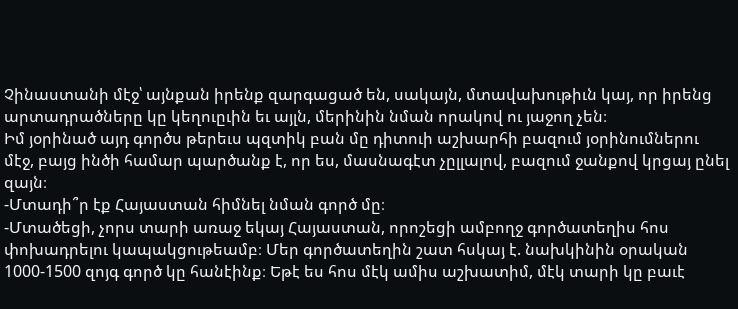Չինաստանի մէջ՝ այնքան իրենք զարգացած են, սակայն, մտավախութիւն կայ, որ իրենց արտադրածները կը կեղուըւին եւ այլն, մերինին նման որակով ու յաջող չեն։
Իմ յօրինած այդ գործս թերեւս պզտիկ բան մը դիտուի աշխարհի բազում յօրինումներու մէջ, բայց ինծի համար պարծանք է, որ ես, մասնագէտ չըլլալով, բազում ջանքով կրցայ ընել զայն։
-Մտադի՞ր էք Հայաստան հիմնել նման գործ մը։
-Մտածեցի, չորս տարի առաջ եկայ Հայաստան, որոշեցի ամբողջ գործատեղիս հոս փոխադրելու կապակցութեամբ։ Մեր գործատեղին շատ հսկայ է. նախկինին օրական 1000-1500 զոյգ գործ կը հանէինք։ Եթէ ես հոս մէկ ամիս աշխատիմ, մէկ տարի կը բաւէ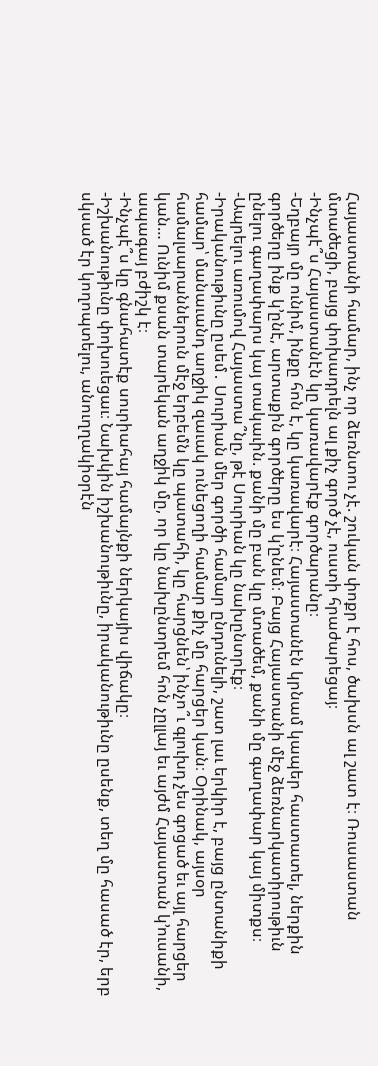Հայաստանի համար, ինչ որ ձեռնտու չէ. շուկան փոքր է հոս, ծախսն ալ շատ է։ Ռուսաստան մտածեցի, բայց փոխադրելն ալ քիչ գործ չէ, ուստի հրաժարեցայ։
-Ինչպէ՞ս Հայաստանէն կը կառավարէք գործարանը։
-Եղբայր մը ունիմ, ինքը հոն է, կը կառավարէ։ Հայաստանէն կրնամ կապեր հաստատել, ներքին գործերը ինք կ՚ընէ, արտաքին գործերը ես կ՚ընեմ։ Բայց Հայաստանի մէջ ձեռնարկատիրութիւն ընելու գաղափարս կայ տակաւին. քանի մը բան կը մտածեմ, քանի մը գաղափար կայ միտքս։
-Ապրելու առումով Հայաստա՞նը, թէ Սուրիան կը նախընտրէք։
-Իրականութիւնը ըսեմ․ Սուրիան մեր գործի համար ընդունելի, շատ լաւ երկիր է, բայց ընտանիքի համար՝ մանաւանդ աղջիկ զաւակ ունեցողի համար քիչ մը հարցեր կան։ Օրինակ, այսօր համալսարաններուն մէջ երբեմն կը պատահի, կը հարցնեն՝ ինչո՞ւ գլուխդ չես գոցած եւ այլ հարցեր կան… Ունիմ քսան տարեկան աղջիկ մը, որ կը նախընտրեմ հոն չըլլայ եւ այժմ Հայաստան կ՚ուսանի, ապագայ բժիշկ է։
-Ինչպէ՞ս կը գնահատէք սուրիահայ համայնքի ներկայիս վիճակը։
-Իշխանութիւնը փոխուեցաւ։ Նախկին իշխանութիւնը, իրականութիւնը ըսենք, տեղ մը հասած էր, երբ սկսած էր կողոպտելու, անուղղակիօրէն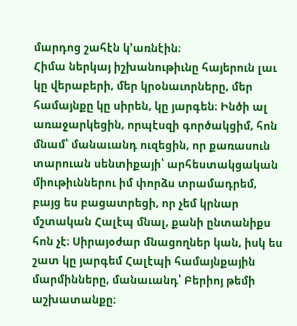մարդոց շահէն կ՚առնէին։
Հիմա ներկայ իշխանութիւնը հայերուն լաւ կը վերաբերի, մեր կրօնաւորները, մեր համայնքը կը սիրեն, կը յարգեն։ Ինծի ալ առաջարկեցին, որպէսզի գործակցիմ, հոն մնամ՝ մանաւանդ ուզեցին, որ քառասուն տարուան սենտիքայի՝ արհեստակցական միութիւններու իմ փորձս տրամադրեմ, բայց ես բացատրեցի, որ չեմ կրնար մշտական Հալէպ մնալ, քանի ընտանիքս հոն չէ։ Սիրայօժար մնացողներ կան, իսկ ես շատ կը յարգեմ Հալէպի համայնքային մարմինները, մանաւանդ՝ Բերիոյ թեմի աշխատանքը։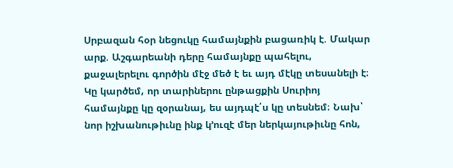Սրբազան հօր նեցուկը համայնքին բացառիկ է. Մակար արք. Աշգարեանի դերը համայնքը պահելու, քաջալերելու գործին մէջ մեծ է եւ այդ մէկը տեսանելի է։
Կը կարծեմ, որ տարիներու ընթացքին Սուրիոյ համայնքը կը զօրանայ, ես այդպէ՛ս կը տեսնեմ։ Նախ՝ նոր իշխանութիւնը ինք կ՚ուզէ մեր ներկայութիւնը հոն,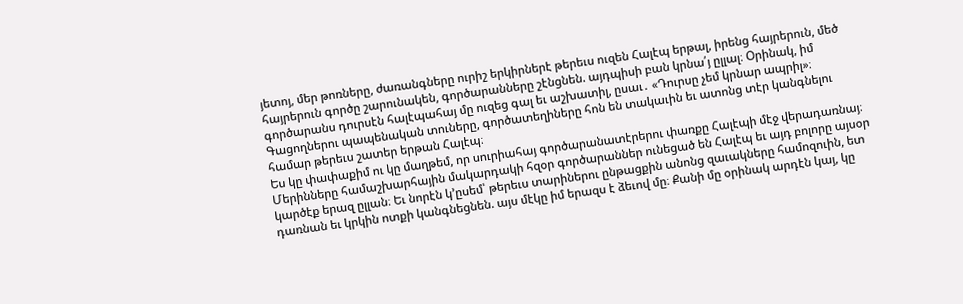յետոյ, մեր թոռները, ժառանգները ուրիշ երկիրներէ թերեւս ուզեն Հալէպ երթալ, իրենց հայրերուն, մեծ հայրերուն գործը շարունակեն, գործարանները շէնցնեն. այդպիսի բան կրնա՛յ ըլլալ։ Օրինակ, իմ գործարանս դուրսէն հալէպահայ մը ուզեց գալ եւ աշխատիլ, ըսաւ․ «Դուրսը չեմ կրնար ապրիլ»։
Գացողներու պապենական տուները, գործատեղիները հոն են տակաւին եւ ատոնց տէր կանգնելու համար թերեւս շատեր երթան Հալէպ։
Ես կը փափաքիմ ու կը մաղթեմ, որ սուրիահայ գործարանատէրերու փառքը Հալէպի մէջ վերադառնայ։ Մերինները համաշխարհային մակարդակի հզօր գործարաններ ունեցած են Հալէպ եւ այդ բոլորը այսօր կարծէք երազ ըլլան։ Եւ նորէն կ՚ըսեմ՝ թերեւս տարիներու ընթացքին անոնց զաւակները համոզուին, ետ դառնան եւ կրկին ոտքի կանգնեցնեն. այս մէկը իմ երազս է ձեւով մը։ Քանի մը օրինակ արդէն կայ, կը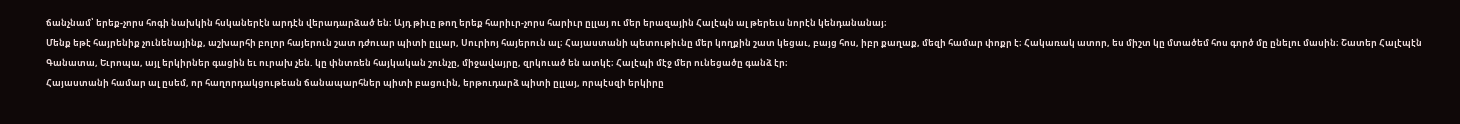ճանչնամ՝ երեք-չորս հոգի նախկին հսկաներէն արդէն վերադարձած են։ Այդ թիւը թող երեք հարիւր-չորս հարիւր ըլլայ ու մեր երազային Հալէպն ալ թերեւս նորէն կենդանանայ։
Մենք եթէ հայրենիք չունենայինք, աշխարհի բոլոր հայերուն շատ դժուար պիտի ըլլար, Սուրիոյ հայերուն ալ։ Հայաստանի պետութիւնը մեր կողքին շատ կեցաւ, բայց հոս, իբր քաղաք, մեզի համար փոքր է։ Հակառակ ատոր, ես միշտ կը մտածեմ հոս գործ մը ընելու մասին։ Շատեր Հալէպէն Գանատա, Եւրոպա, այլ երկիրներ գացին եւ ուրախ չեն. կը փնտռեն հայկական շունչը, միջավայրը, զրկուած են ատկէ։ Հալէպի մէջ մեր ունեցածը գանձ էր։
Հայաստանի համար ալ ըսեմ, որ հաղորդակցութեան ճանապարհներ պիտի բացուին, երթուդարձ պիտի ըլլայ, որպէսզի երկիրը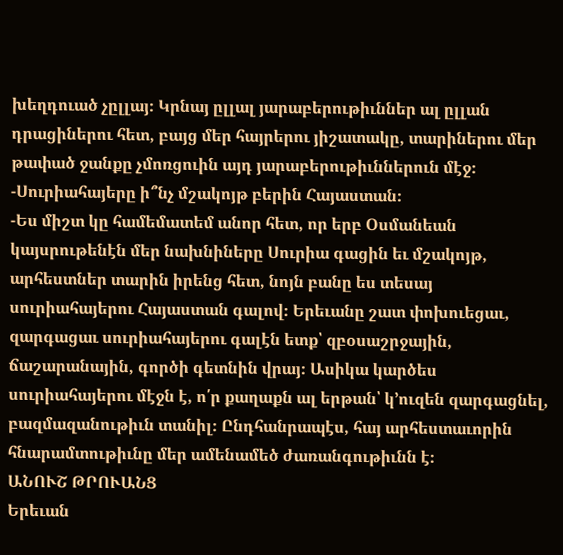խեղդուած չըլլայ։ Կրնայ ըլլալ յարաբերութիւններ ալ ըլլան դրացիներու հետ, բայց մեր հայրերու յիշատակը, տարիներու մեր թափած ջանքը չմոռցուին այդ յարաբերութիւններուն մէջ։
-Սուրիահայերը ի՞նչ մշակոյթ բերին Հայաստան։
-Ես միշտ կը համեմատեմ անոր հետ, որ երբ Օսմանեան կայսրութենէն մեր նախնիները Սուրիա գացին եւ մշակոյթ, արհեստներ տարին իրենց հետ, նոյն բանը ես տեսայ սուրիահայերու Հայաստան գալով։ Երեւանը շատ փոխուեցաւ, զարգացաւ սուրիահայերու գալէն ետք՝ զբօսաշրջային, ճաշարանային, գործի գետնին վրայ։ Ասիկա կարծես սուրիահայերու մէջն է, ո՛ր քաղաքն ալ երթան՝ կ՚ուզեն զարգացնել, բազմազանութիւն տանիլ։ Ընդհանրապէս, հայ արհեստաւորին հնարամտութիւնը մեր ամենամեծ ժառանգութիւնն է։
ԱՆՈՒՇ ԹՐՈՒԱՆՑ
Երեւան